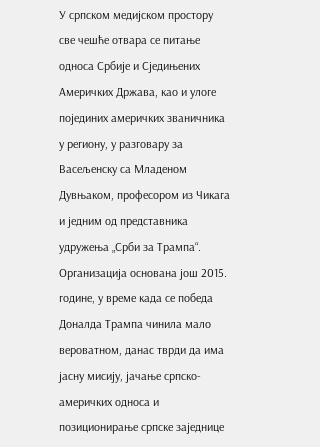У српском медијском простору све чешће отвара се питање односа Србије и Сједињених Америчких Држава, као и улоге појединих америчких званичника у региону, у разговару за Васељенску са Младеном Дувњаком, професором из Чикага и једним од представника удружења „Срби за Трампа“. Организација основана још 2015. године, у време када се победа Доналда Трампа чинила мало вероватном, данас тврди да има јасну мисију, јачање српско-америчких односа и позиционирање српске заједнице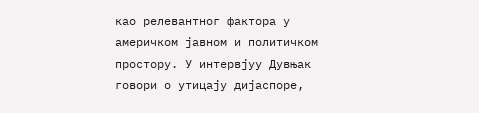као релевантног фактора у америчком јавном и политичком простору. У интервјуу Дувњак говори о утицају дијаспоре,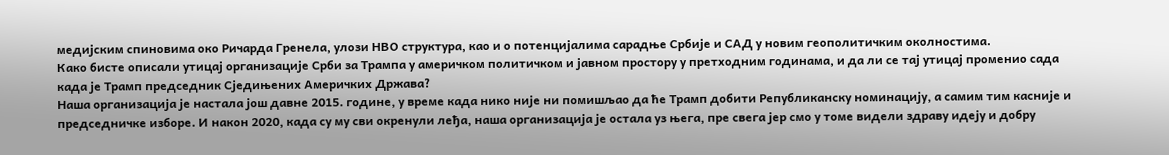медијским спиновима око Ричарда Гренела, улози НВО структура, као и о потенцијалима сарадње Србије и САД у новим геополитичким околностима.
Како бисте описали утицај организације Срби за Трампа у америчком политичком и јавном простору у претходним годинама, и да ли се тај утицај променио сада када је Трамп председник Сједињених Америчких Држава?
Наша организација је настала још давне 2015. године, у време када нико није ни помишљао да ће Трамп добити Републиканску номинацију, а самим тим касније и председничке изборе. И након 2020, када су му сви окренули леђа, наша организација је остала уз њега, пре свега јер смо у томе видели здраву идеју и добру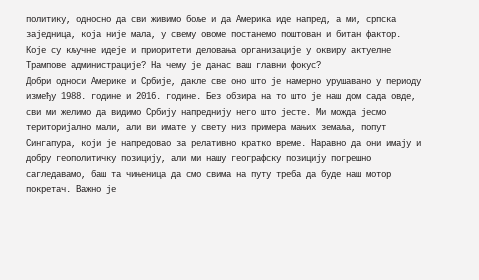политику, односно да сви живимо боље и да Америка иде напред, а ми, српска заједница, која није мала, у свему овоме постанемо поштован и битан фактор.
Које су кључне идеје и приоритети деловања организације у оквиру актуелне Трампове администрације? На чему је данас ваш главни фокус?
Добри односи Америке и Србије, дакле све оно што је намерно урушавано у периоду између 1988. године и 2016. године. Без обзира на то што је наш дом сада овде, сви ми желимо да видимо Србију напреднију него што јесте. Ми можда јесмо територијално мали, али ви имате у свету низ примера мањих земаља, попут Сингапура, који је напредовао за релативно кратко време. Наравно да они имају и добру геополитичку позицију, али ми нашу географску позицију погрешно сагледавамо, баш та чињеница да смо свима на путу треба да буде наш мотор покретач. Важно је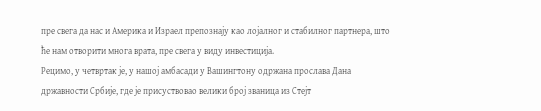пре свега да нас и Америка и Израел препознају као лојалног и стабилног партнера, што ће нам отворити многа врата, пре свега у виду инвестиција.
Рецимо, у четвртак је, у нашој амбасади у Вашингтону одржана прослава Дана државности Србије, где је присуствовао велики број званица из Стејт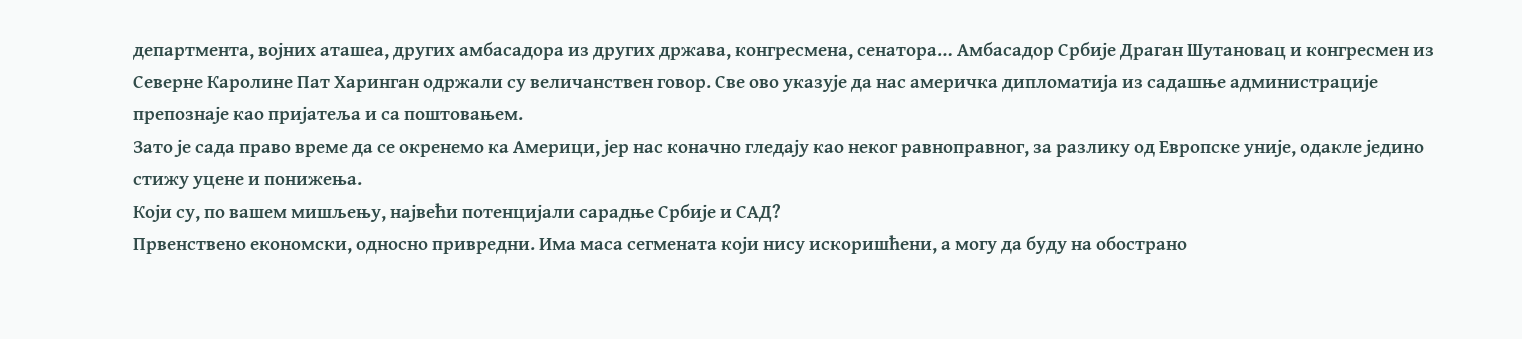департмента, војних аташеа, других амбасадора из других држава, конгресмена, сенатора… Амбасадор Србије Драган Шутановац и конгресмен из Северне Каролине Пат Харинган одржали су величанствен говор. Све ово указује да нас америчка дипломатија из садашње администрације препознаје као пријатеља и са поштовањем.
Зато је сада право време да се окренемо ка Америци, јер нас коначно гледају као неког равноправног, за разлику од Европске уније, одакле једино стижу уцене и понижења.
Који су, по вашем мишљењу, највећи потенцијали сарадње Србије и САД?
Првенствено економски, односно привредни. Има маса сегмената који нису искоришћени, а могу да буду на обострано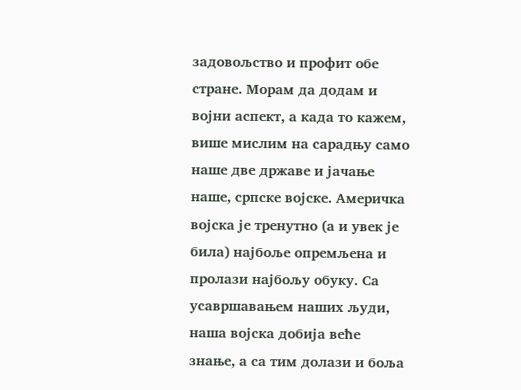задовољство и профит обе стране. Морам да додам и војни аспект, а када то кажем, више мислим на сарадњу само наше две државе и јачање наше, српске војске. Америчка војска је тренутно (а и увек је била) најбоље опремљена и пролази најбољу обуку. Са усавршавањем наших људи, наша војска добија веће знање, а са тим долази и боља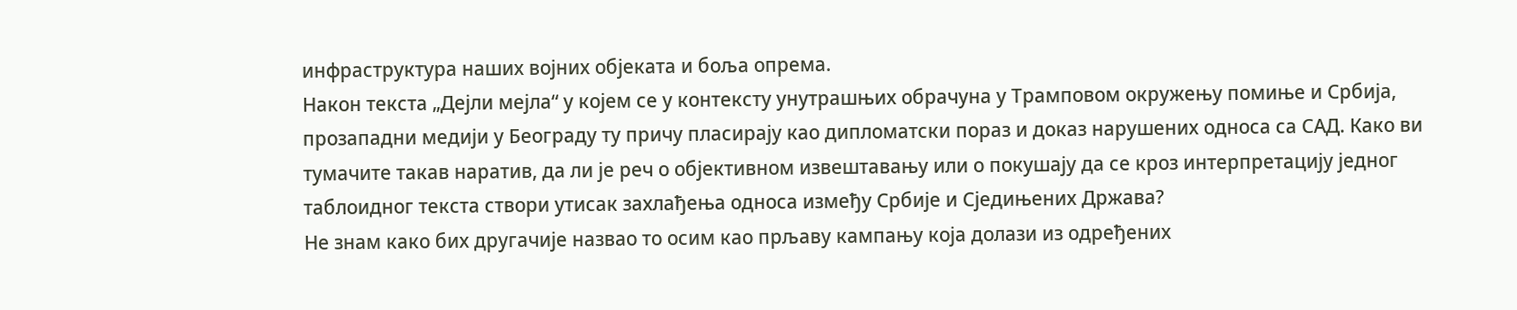инфраструктура наших војних објеката и боља опрема.
Након текста „Дејли мејла“ у којем се у контексту унутрашњих обрачуна у Трамповом окружењу помиње и Србија, прозападни медији у Београду ту причу пласирају као дипломатски пораз и доказ нарушених односа са САД. Како ви тумачите такав наратив, да ли је реч о објективном извештавању или о покушају да се кроз интерпретацију једног таблоидног текста створи утисак захлађења односа између Србије и Сједињених Држава?
Не знам како бих другачије назвао то осим као прљаву кампању која долази из одређених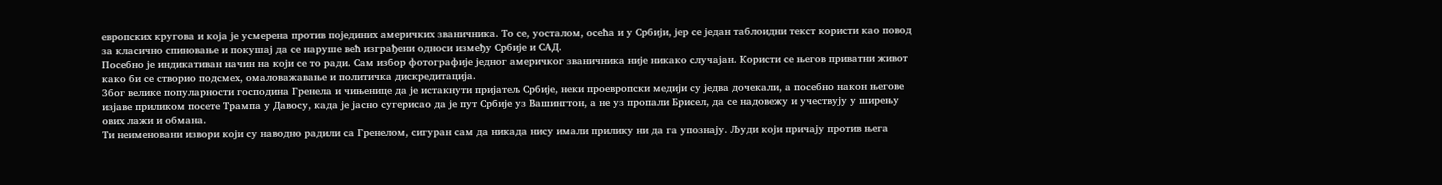европских кругова и која је усмерена против појединих америчких званичника. То се, уосталом, осећа и у Србији, јер се један таблоидни текст користи као повод за класично спиновање и покушај да се наруше већ изграђени односи између Србије и САД.
Посебно је индикативан начин на који се то ради. Сам избор фотографије једног америчког званичника није никако случајан. Користи се његов приватни живот како би се створио подсмех, омаловажавање и политичка дискредитација.
Због велике популарности господина Гренела и чињенице да је истакнути пријатељ Србије, неки проевропски медији су једва дочекали, а посебно након његове изјаве приликом посете Трампа у Давосу, када је јасно сугерисао да је пут Србије уз Вашингтон, а не уз пропали Брисел, да се надовежу и учествују у ширењу ових лажи и обмана.
Ти неименовани извори који су наводно радили са Гренелом, сигуран сам да никада нису имали прилику ни да га упознају. Људи који причају против њега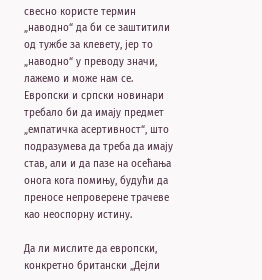свесно користе термин „наводно“ да би се заштитили од тужбе за клевету, јер то „наводно“ у преводу значи, лажемо и може нам се. Европски и српски новинари требало би да имају предмет „емпатичка асертивност“, што подразумева да треба да имају став, али и да пазе на осећања онога кога помињу, будући да преносе непроверене трачеве као неоспорну истину.

Да ли мислите да европски, конкретно британски „Дејли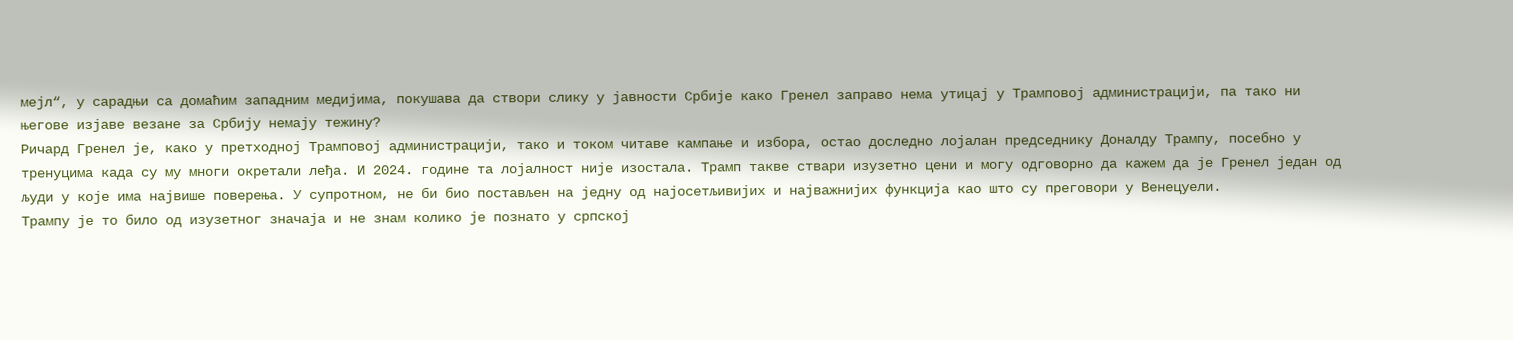мејл“, у сарадњи са домаћим западним медијима, покушава да створи слику у јавности Србије како Гренел заправо нема утицај у Трамповој администрацији, па тако ни његове изјаве везане за Србију немају тежину?
Ричард Гренел је, како у претходној Трамповој администрацији, тако и током читаве кампање и избора, остао доследно лојалан председнику Доналду Трампу, посебно у тренуцима када су му многи окретали леђа. И 2024. године та лојалност није изостала. Трамп такве ствари изузетно цени и могу одговорно да кажем да је Гренел један од људи у које има највише поверења. У супротном, не би био постављен на једну од најосетљивијих и најважнијих функција као што су преговори у Венецуели.
Трампу је то било од изузетног значаја и не знам колико је познато у српској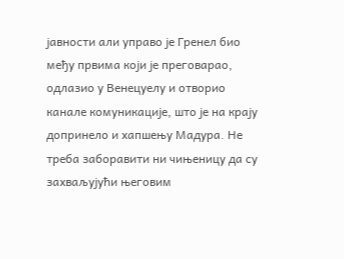јавности али управо је Гренел био међу првима који је преговарао, одлазио у Венецуелу и отворио канале комуникације, што је на крају допринело и хапшењу Мадура. Не треба заборавити ни чињеницу да су захваљујући његовим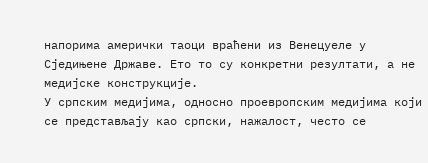напорима амерички таоци враћени из Венецуеле у Сједињене Државе. Ето то су конкретни резултати, а не медијске конструкције.
У српским медијима, односно проевропским медијима који се представљају као српски, нажалост, често се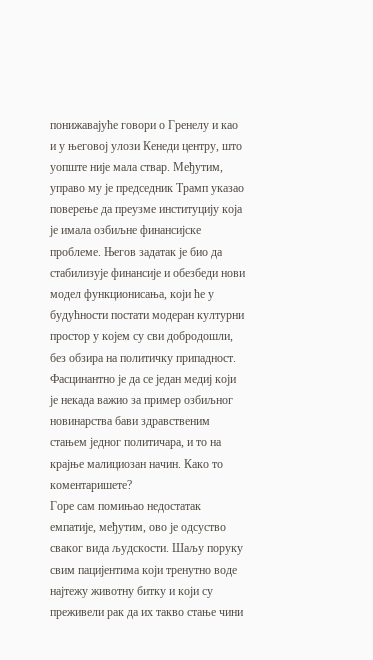понижавајуће говори о Гренелу и као и у његовој улози Кенеди центру, што уопште није мала ствар. Међутим, управо му је председник Трамп указао поверење да преузме институцију која је имала озбиљне финансијске проблеме. Његов задатак је био да стабилизује финансије и обезбеди нови модел функционисања, који ће у будућности постати модеран културни простор у којем су сви добродошли, без обзира на политичку припадност.
Фасцинантно је да се један медиј који је некада важио за пример озбиљног новинарства бави здравственим стањем једног политичара, и то на крајње малициозан начин. Како то коментаришете?
Горе сам помињао недостатак емпатије, међутим, ово је одсуство сваког вида људскости. Шаљу поруку свим пацијентима који тренутно воде најтежу животну битку и који су преживели рак да их такво стање чини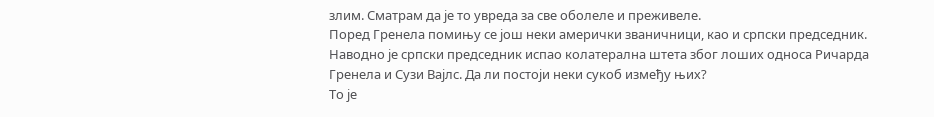злим. Сматрам да је то увреда за све оболеле и преживеле.
Поред Гренела помињу се још неки амерички званичници, као и српски председник. Наводно је српски председник испао колатерална штета због лоших односа Ричарда Гренела и Сузи Вајлс. Да ли постоји неки сукоб између њих?
То је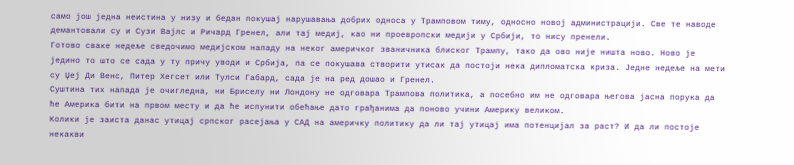само још једна неистина у низу и бедан покушај нарушавања добрих односа у Трамповом тиму, односно новој администрацији. Све те наводе демантовали су и Сузи Вајлс и Ричард Гренел, али тај медиј, као ни проевропски медији у Србији, то нису пренели.
Готово сваке недеље сведочимо медијском нападу на неког америчког званичника блиског Трампу, тако да ово није ништа ново. Ново је једино то што се сада у ту причу уводи и Србија, па се покушава створити утисак да постоји нека дипломатска криза. Једне недеље на мети су Џеј Ди Венс, Питер Хегсет или Тулси Габард, сада је на ред дошао и Гренел.
Суштина тих напада је очигледна, ни Бриселу ни Лондону не одговара Трампова политика, а посебно им не одговара његова јасна порука да ће Америка бити на првом месту и да ће испунити обећање дато грађанима да поново учини Америку великом.
Колики је заиста данас утицај српског расејања у САД на америчку политику да ли тај утицај има потенцијал за раст? И да ли постоје некакви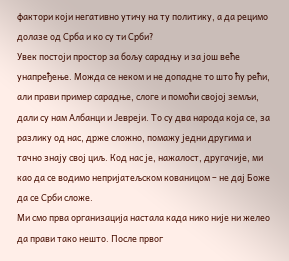фактори који негативно утичу на ту политику, а да рецимо долазе од Срба и ко су ти Срби?
Увек постоји простор за бољу сарадњу и за још веће унапређење. Можда се неком и не допадне то што ћу рећи, али прави пример сарадње, слоге и помоћи својој земљи, дали су нам Албанци и Јевреји. То су два народа која се, за разлику од нас, држе сложно, помажу једни другима и тачно знају свој циљ. Код нас је, нажалост, другачије, ми као да се водимо непријатељском кованицом – не дај Боже да се Срби сложе.
Ми смо прва организација настала када нико није ни желео да прави тако нешто. После првог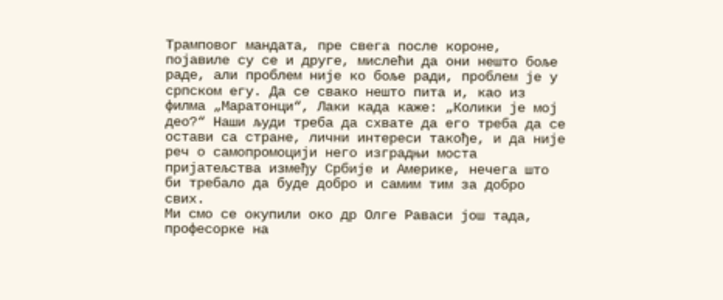Трамповог мандата, пре свега после короне, појавиле су се и друге, мислећи да они нешто боље раде, али проблем није ко боље ради, проблем је у српском егу. Да се свако нешто пита и, као из филма „Маратонци“, Лаки када каже: „Колики је мој део?“ Наши људи треба да схвате да его треба да се остави са стране, лични интереси такође, и да није реч о самопромоцији него изградњи моста пријатељства између Србије и Америке, нечега што би требало да буде добро и самим тим за добро свих.
Ми смо се окупили око др Олге Раваси још тада, професорке на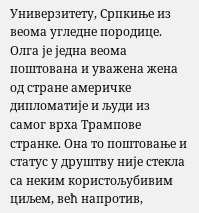Универзитету, Српкиње из веома угледне породице. Олга је једна веома поштована и уважена жена од стране америчке дипломатије и људи из самог врха Трампове странке. Она то поштовање и статус у друштву није стекла са неким користољубивим циљем, већ напротив,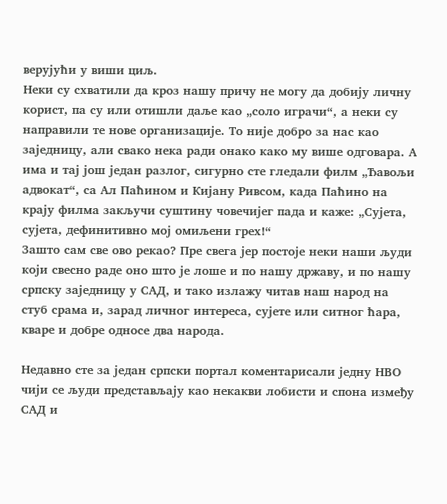верујући у виши циљ.
Неки су схватили да кроз нашу причу не могу да добију личну корист, па су или отишли даље као „соло играчи“, а неки су направили те нове организације. То није добро за нас као заједницу, али свако нека ради онако како му више одговара. А има и тај још један разлог, сигурно сте гледали филм „Ђавољи адвокат“, са Ал Паћином и Кијану Ривсом, када Паћино на крају филма закључи суштину човечијег пада и каже: „Сујета, сујета, дефинитивно мој омиљени грех!“
Зашто сам све ово рекао? Пре свега јер постоје неки наши људи који свесно раде оно што је лоше и по нашу државу, и по нашу српску заједницу у САД, и тако излажу читав наш народ на стуб срама и, зарад личног интереса, сујете или ситног ћара, кваре и добре односе два народа.

Недавно сте за један српски портал коментарисали једну НВО чији се људи представљају као некакви лобисти и спона између САД и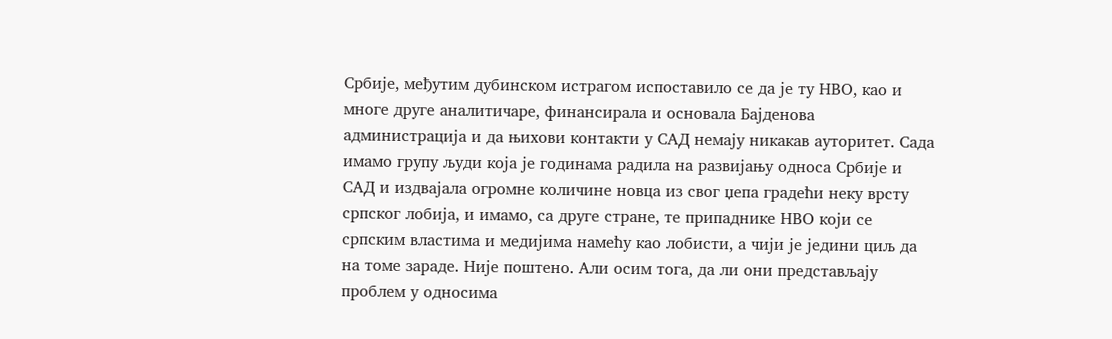Србије, међутим дубинском истрагом испоставило се да је ту НВО, као и многе друге аналитичаре, финансирала и основала Бајденова администрација и да њихови контакти у САД немају никакав ауторитет. Сада имамо групу људи која је годинама радила на развијању односа Србије и САД и издвајала огромне количине новца из свог џепа градећи неку врсту српског лобија, и имамо, са друге стране, те припаднике НВО који се српским властима и медијима намећу као лобисти, а чији је једини циљ да на томе зараде. Није поштено. Али осим тога, да ли они представљају проблем у односима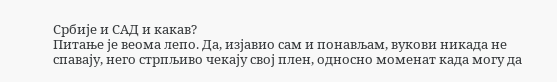Србије и САД и какав?
Питање је веома лепо. Да, изјавио сам и понављам, вукови никада не спавају, него стрпљиво чекају свој плен, односно моменат када могу да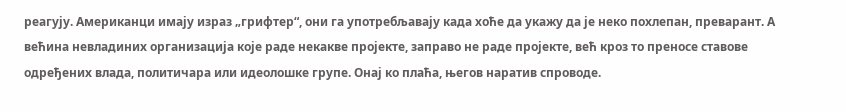реагују. Американци имају израз „грифтер“, они га употребљавају када хоће да укажу да је неко похлепан, преварант. А већина невладиних организација које раде некакве пројекте, заправо не раде пројекте, већ кроз то преносе ставове одређених влада, политичара или идеолошке групе. Онај ко плаћа, његов наратив спроводе.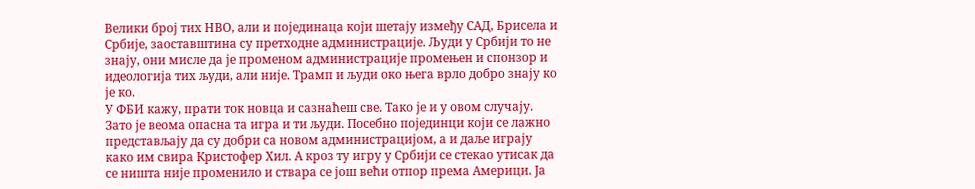Велики број тих НВО, али и појединаца који шетају између САД, Брисела и Србије, заоставштина су претходне администрације. Људи у Србији то не знају, они мисле да је променом администрације промењен и спонзор и идеологија тих људи, али није. Трамп и људи око њега врло добро знају ко је ко.
У ФБИ кажу, прати ток новца и сазнаћеш све. Тако је и у овом случају. Зато је веома опасна та игра и ти људи. Посебно појединци који се лажно представљају да су добри са новом администрацијом, а и даље играју како им свира Кристофер Хил. А кроз ту игру у Србији се стекао утисак да се ништа није променило и ствара се још већи отпор према Америци. Ја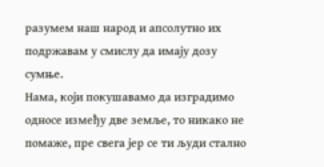разумем наш народ и апсолутно их подржавам у смислу да имају дозу сумње.
Нама, који покушавамо да изградимо односе између две земље, то никако не помаже, пре свега јер се ти људи стално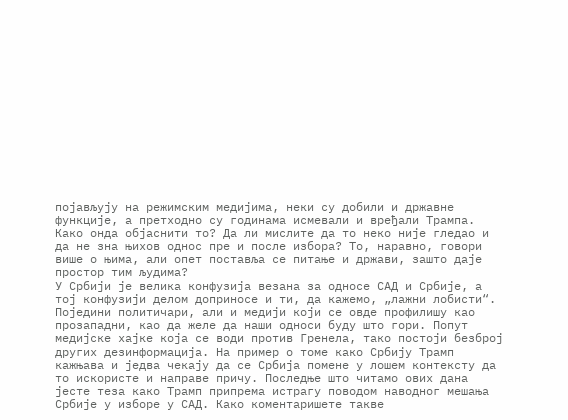појављују на режимским медијима, неки су добили и државне функције, а претходно су годинама исмевали и вређали Трампа. Како онда објаснити то? Да ли мислите да то неко није гледао и да не зна њихов однос пре и после избора? То, наравно, говори више о њима, али опет поставља се питање и држави, зашто даје простор тим људима?
У Србији је велика конфузија везана за односе САД и Србије, а тој конфузији делом доприносе и ти, да кажемо, „лажни лобисти“. Поједини политичари, али и медији који се овде профилишу као прозападни, као да желе да наши односи буду што гори. Попут медијске хајке која се води против Гренела, тако постоји безброј других дезинформација. На пример о томе како Србију Трамп кажњава и једва чекају да се Србија помене у лошем контексту да то искористе и направе причу. Последње што читамо ових дана јесте теза како Трамп припрема истрагу поводом наводног мешања Србије у изборе у САД. Како коментаришете такве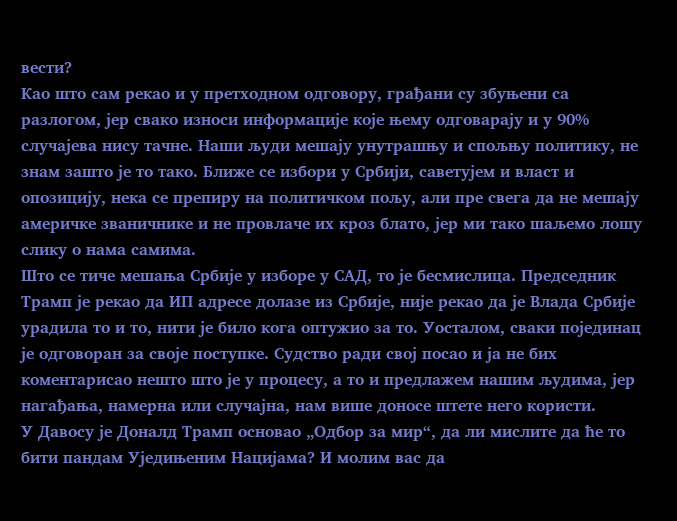вести?
Као што сам рекао и у претходном одговору, грађани су збуњени са разлогом, јер свако износи информације које њему одговарају и у 90% случајева нису тачне. Наши људи мешају унутрашњу и спољњу политику, не знам зашто је то тако. Ближе се избори у Србији, саветујем и власт и опозицију, нека се препиру на политичком пољу, али пре свега да не мешају америчке званичнике и не провлаче их кроз блато, јер ми тако шаљемо лошу слику о нама самима.
Што се тиче мешања Србије у изборе у САД, то је бесмислица. Председник Трамп је рекао да ИП адресе долазе из Србије, није рекао да је Влада Србије урадила то и то, нити је било кога оптужио за то. Уосталом, сваки појединац је одговоран за своје поступке. Судство ради свој посао и ја не бих коментарисао нешто што је у процесу, а то и предлажем нашим људима, јер нагађања, намерна или случајна, нам више доносе штете него користи.
У Давосу је Доналд Трамп основао „Одбор за мир“, да ли мислите да ће то бити пандам Уједињеним Нацијама? И молим вас да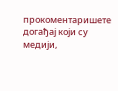прокоментаришете догађај који су медији,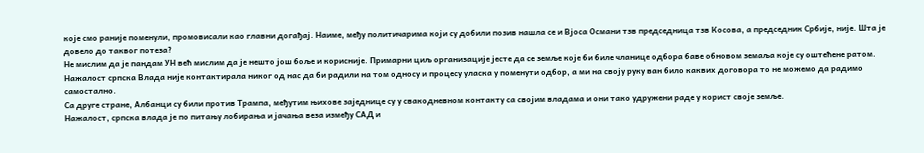које смо раније поменули, промовисали као главни догађај. Наиме, међу политичарима који су добили позив нашла се и Вјоса Османи тзв председница тзв Косова, а председник Србије, није. Шта је довело до таквог потеза?
Не мислим да је пандам УН већ мислим да је нешто још боље и корисније. Примарни циљ организације јесте да се земље које би биле чланице одбора баве обновом земаља које су оштећене ратом. Нажалост српска Влада није контактирала никог од нас да би радили на том односу и процесу уласка у поменути одбор, а ми на своју руку ван било каквих договора то не можемо да радимо самостално.
Са друге стране, Албанци су били против Трампа, међутим њихове заједнице су у свакодневном контакту са својим владама и они тако удружени раде у корист своје земље.
Нажалост, српска влада је по питању лобирања и јачања веза између САД и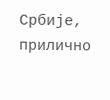Србије, прилично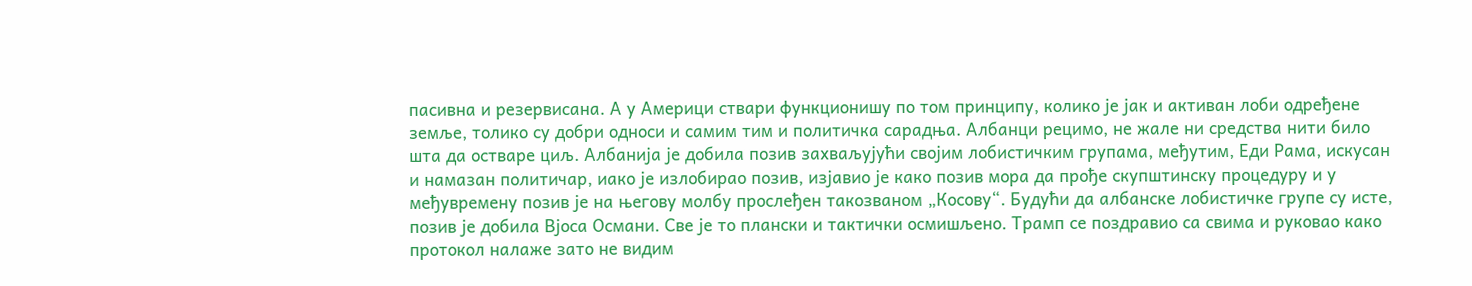пасивна и резервисана. А у Америци ствари функционишу по том принципу, колико је јак и активан лоби одређене земље, толико су добри односи и самим тим и политичка сарадња. Албанци рецимо, не жале ни средства нити било шта да остваре циљ. Албанија је добила позив захваљујући својим лобистичким групама, међутим, Еди Рама, искусан и намазан политичар, иако је излобирао позив, изјавио је како позив мора да прође скупштинску процедуру и у међувремену позив је на његову молбу прослеђен такозваном „Косову“. Будући да албанске лобистичке групе су исте, позив је добила Вјоса Османи. Све је то плански и тактички осмишљено. Трамп се поздравио са свима и руковао како протокол налаже зато не видим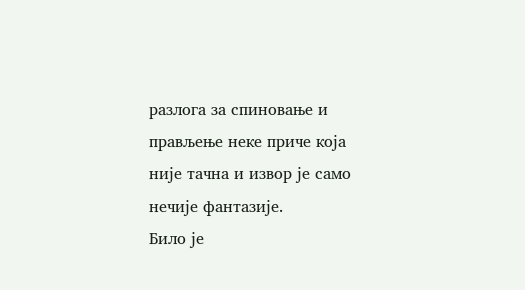разлога за спиновање и прављење неке приче која није тачна и извор је само нечије фантазије.
Било је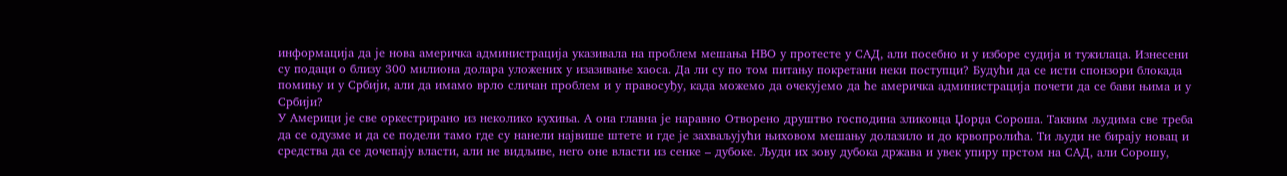информација да је нова америчка администрација указивала на проблем мешања НВО у протесте у САД, али посебно и у изборе судија и тужилаца. Изнесени су подаци о близу 300 милиона долара уложених у изазивање хаоса. Да ли су по том питању покретани неки поступци? Будући да се исти спонзори блокада помињу и у Србији, али да имамо врло сличан проблем и у правосуђу, када можемо да очекујемо да ће америчка администрација почети да се бави њима и у Србији?
У Америци је све оркестрирано из неколико кухиња. А она главна је наравно Отворено друштво господина зликовца Џорџа Сороша. Таквим људима све треба да се одузме и да се подели тамо где су нанели највише штете и где је захваљујући њиховом мешању долазило и до крвопролића. Ти људи не бирају новац и средства да се дочепају власти, али не видљиве, него оне власти из сенке – дубоке. Људи их зову дубока држава и увек упиру прстом на САД, али Сорошу,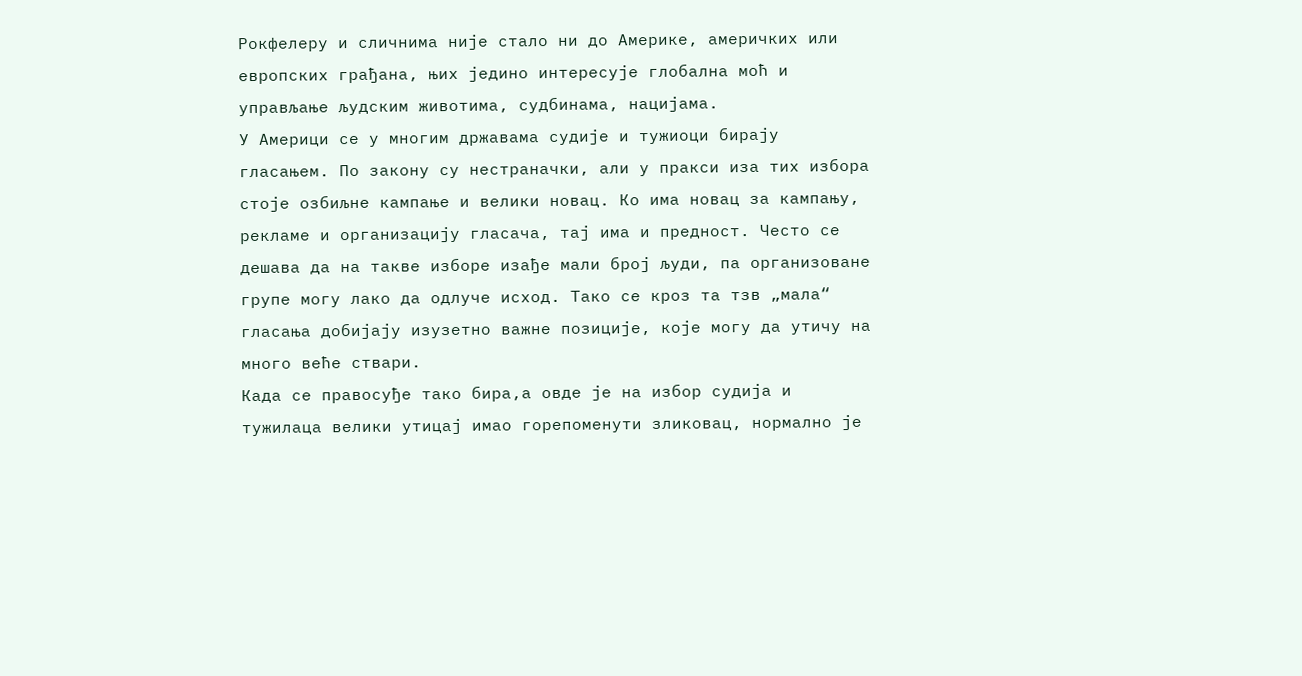Рокфелеру и сличнима није стало ни до Америке, америчких или европских грађана, њих једино интересује глобална моћ и управљање људским животима, судбинама, нацијама.
У Америци се у многим државама судије и тужиоци бирају гласањем. По закону су нестраначки, али у пракси иза тих избора стоје озбиљне кампање и велики новац. Ко има новац за кампању, рекламе и организацију гласача, тај има и предност. Често се дешава да на такве изборе изађе мали број људи, па организоване групе могу лако да одлуче исход. Тако се кроз та тзв „мала“ гласања добијају изузетно важне позиције, које могу да утичу на много веће ствари.
Када се правосуђе тако бира,а овде је на избор судија и тужилаца велики утицај имао горепоменути зликовац, нормално је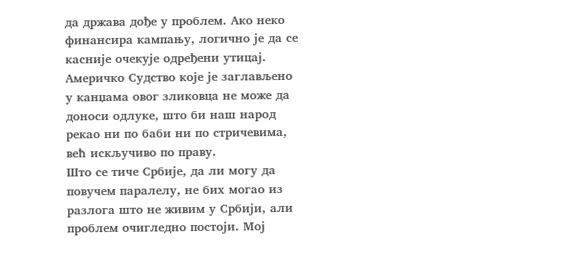да држава дође у проблем. Ако неко финансира кампању, логично је да се касније очекује одређени утицај. Америчко Судство које је заглављено у канџама овог зликовца не може да доноси одлуке, што би наш народ рекао ни по баби ни по стричевима, већ искључиво по праву.
Што се тиче Србије, да ли могу да повучем паралелу, не бих могао из разлога што не живим у Србији, али проблем очигледно постоји. Мој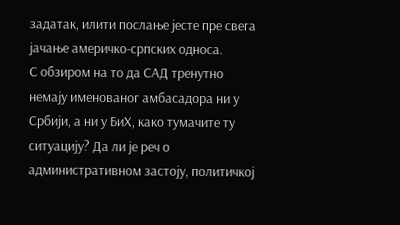задатак, илити послање јесте пре свега јачање америчко-српских односа.
С обзиром на то да САД тренутно немају именованог амбасадора ни у Србији, а ни у БиХ, како тумачите ту ситуацију? Да ли је реч о административном застоју, политичкој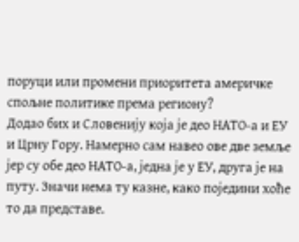поруци или промени приоритета америчке спољне политике према региону?
Додао бих и Словенију која је део НАТО-а и ЕУ и Црну Гору. Намерно сам навео ове две земље јер су обе део НАТО-а, једна је у ЕУ, друга је на путу. Значи нема ту казне, како поједини хоће то да представе.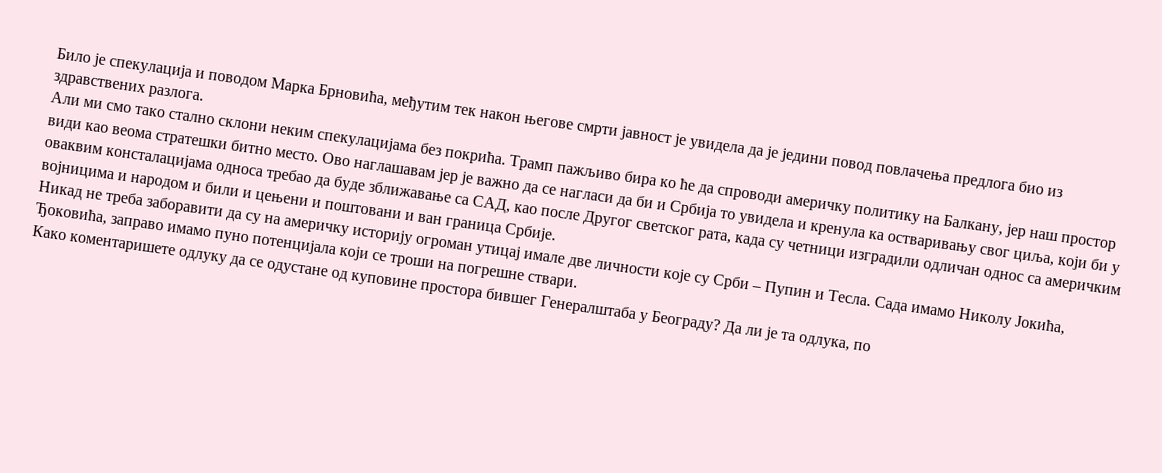Било је спекулација и поводом Марка Брновића, међутим тек након његове смрти јавност је увидела да је једини повод повлачења предлога био из здравствених разлога.
Али ми смо тако стално склони неким спекулацијама без покрића. Трамп пажљиво бира ко ће да спроводи америчку политику на Балкану, јер наш простор види као веома стратешки битно место. Ово наглашавам јер је важно да се нагласи да би и Србија то увидела и кренула ка остваривању свог циља, који би у оваквим консталацијама односа требао да буде зближавање са САД, као после Другог светског рата, када су четници изградили одличан однос са америчким војницима и народом и били и цењени и поштовани и ван граница Србије.
Никад не треба заборавити да су на америчку историју огроман утицај имале две личности које су Срби – Пупин и Тесла. Сада имамо Николу Јокића, Ђоковића, заправо имамо пуно потенцијала који се троши на погрешне ствари.
Како коментаришете одлуку да се одустане од куповине простора бившег Генералштаба у Београду? Да ли је та одлука, по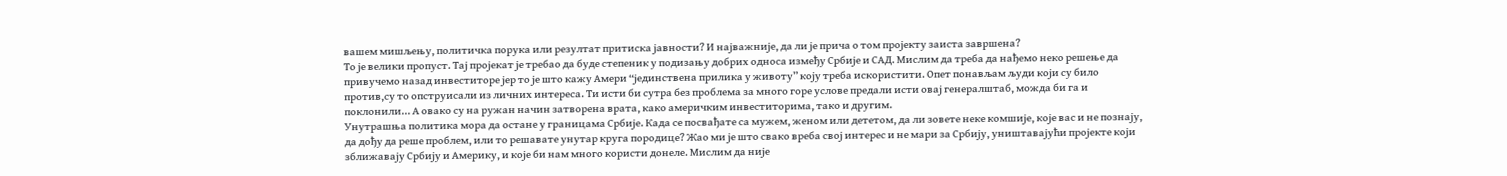вашем мишљењу, политичка порука или резултат притиска јавности? И најважније, да ли је прича о том пројекту заиста завршена?
То је велики пропуст. Тај пројекат је требао да буде степеник у подизању добрих односа између Србије и САД. Мислим да треба да нађемо неко решење да привучемо назад инвеститоре јер то је што кажу Амери “јединствена прилика у животу” коју треба искористити. Опет понављам људи који су било против,су то опструисали из личних интереса. Ти исти би сутра без проблема за много горе услове предали исти овај генералштаб, можда би га и поклонили… А овако су на ружан начин затворена врата, како америчким инвеститорима, тако и другим.
Унутрашња политика мора да остане у границама Србије. Када се посвађате са мужем, женом или дететом, да ли зовете неке комшије, које вас и не познају, да дођу да реше проблем, или то решавате унутар круга породице? Жао ми је што свако вреба свој интерес и не мари за Србију, уништавајући пројекте који зближавају Србију и Америку, и које би нам много користи донеле. Мислим да није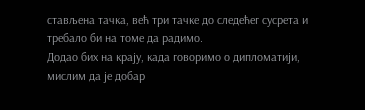стављена тачка, већ три тачке до следећег сусрета и требало би на томе да радимо.
Додао бих на крају, када говоримо о дипломатији, мислим да је добар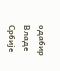одабир Владе Србије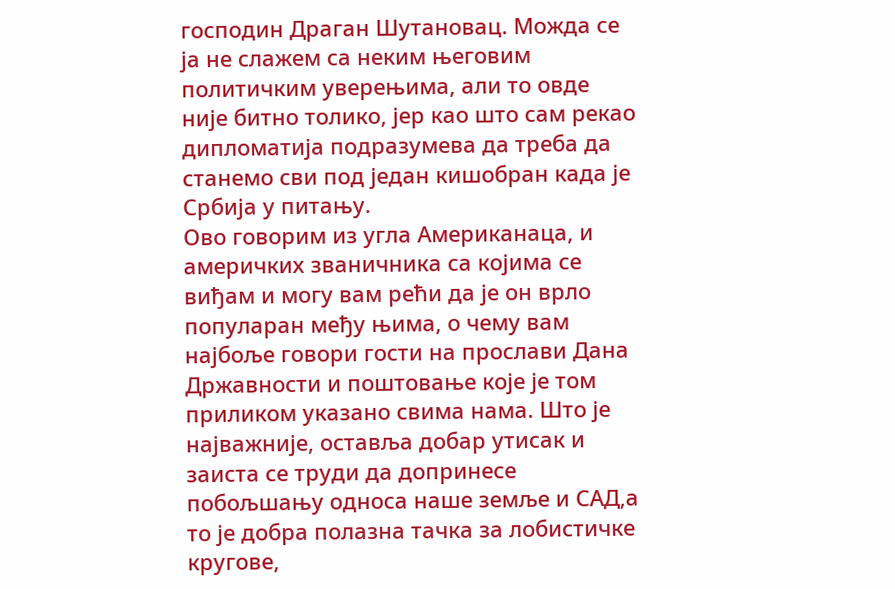господин Драган Шутановац. Можда се ја не слажем са неким његовим политичким уверењима, али то овде није битно толико, јер као што сам рекао дипломатија подразумева да треба да станемо сви под један кишобран када је Србија у питању.
Ово говорим из угла Американаца, и америчких званичника са којима се виђам и могу вам рећи да је он врло популаран међу њима, о чему вам најбоље говори гости на прослави Дана Државности и поштовање које је том приликом указано свима нама. Што је најважније, оставља добар утисак и заиста се труди да допринесе побољшању односа наше земље и САД,а то је добра полазна тачка за лобистичке кругове,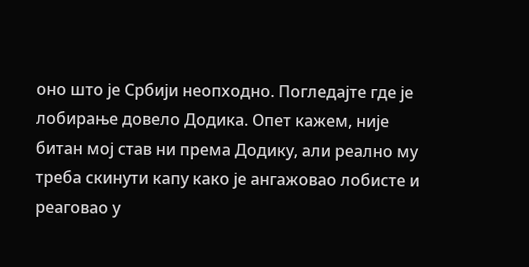оно што је Србији неопходно. Погледајте где је лобирање довело Додика. Опет кажем, није битан мој став ни према Додику, али реално му треба скинути капу како је ангажовао лобисте и реаговао у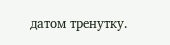датом тренутку.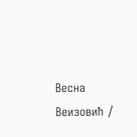Весна Веизовић /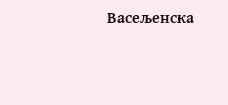Васељенска